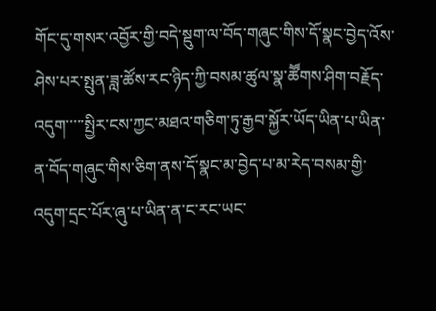གོང་དུ་གསར་འབྱོར་གྱི་བདེ་སྡུག་ལ་བོད་གཞུང་གིས་དོ་སྣང་བྱེད་འོས་ཤེས་པར་སྤུན་ཟླ་ཚོས་རང་ཉིད་ཀྱི་བསམ་ཚུལ་སྣ་ཚཽགས་ཤིག་བརྗོད་འདུག་་་་་སྤྱིར་ངས་ཀྱང་མཐའ་གཅིག་ཏུ་རྒྱབ་སྐྱོར་ཡོད་ཡིན་པ་ཡིན་ན་བོད་གཞུང་གིས་ཅིག་ནས་དོ་སྣང་མ་བྱེད་པ་མ་རེད་བསམ་གྱི་འདུག་དྲང་པོར་ཞུ་པ་ཡིན་ན་ང་རང་ཡང་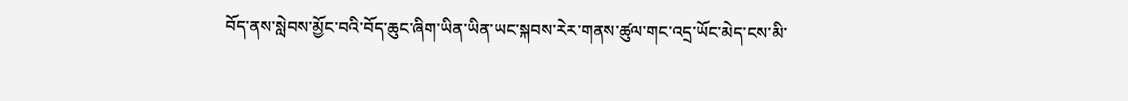བོད་ནས་སླེབས་མྱོང་བའི་བོད་ཆུང་ཞིག་ཡིན་ཡིན་ཡང་སྐབས་རེར་གནས་ཚུལ་གང་འདྲ་ཡོང་མེད་ངས་མི་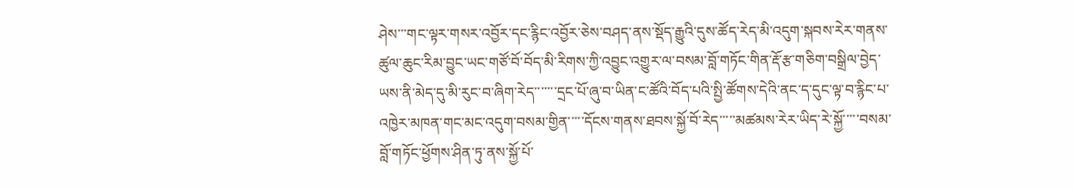ཤེས་་་གང་ལྟར་གསར་འབྱོར་དང་རྙིང་འབྱོར་ཅེས་བཤད་ནས་སྡོད་རྒྱུའི་དུས་ཚོད་རེད་མི་འདུག་སྐབས་རེར་གནས་ཚུལ་ཆུང་རིམ་བྱུང་ཡང་གཙོ་བོ་བོད་མི་རིགས་ཀྱི་འབྱུང་འགྱུར་ལ་བསམ་བློ་གཏོང་གིན་རྡོ་རྩ་གཅིག་བསྒྲིལ་བྱེད་ཡས་ནི་མེད་དུ་མི་རུང་བ་ཞིག་རེད་་་་་་་དྲང་པོ་ཞུ་བ་ཡིན་ང་ཚོའི་བོད་པའི་སྤྱི་ཚོགས་དེའི་ནང་ད་དུང་ལྟ་བ་རྙིང་པ་འཁྱེར་མཁན་གང་མང་འདུག་བསམ་གྱིན་་་་་དོངས་གནས་ཐབས་སྐྱོ་བོ་རེད་་་་་མཚམས་རེར་ཡིད་རེ་སྐྱོ་་་་་བསམ་བློ་གཏོང་ཕྱོགས་ཤིན་ཏུ་ནས་སྐྱོ་པོ་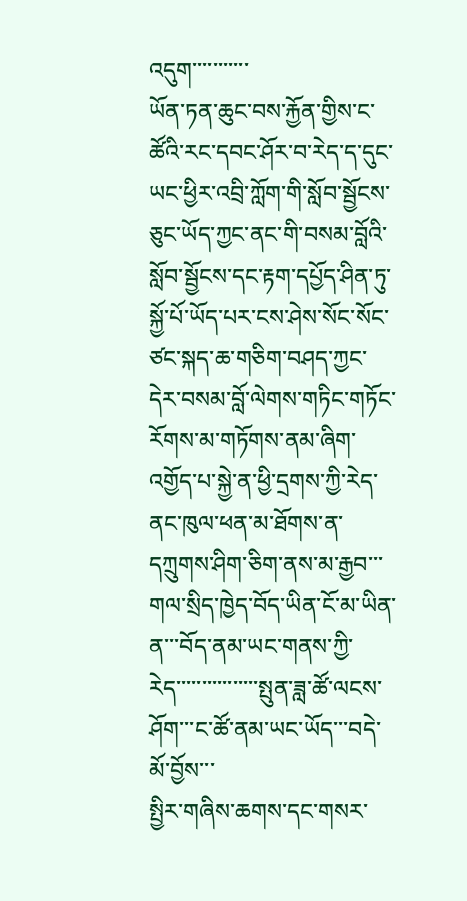འདུག་་་་་་་་་་་
ཡོན་ཏན་ཆུང་བས་རྐྱོན་གྱིས་ང་ཚོའི་རང་དབང་ཤོར་བ་རེད་ད་དུང་ཡང་ཕྱིར་འབྲི་ཀློག་གི་སློབ་སྦྱོངས་ཅུང་ཡོད་ཀྱང་ནང་གི་བསམ་བློའི་སློབ་སྦྱོངས་དང་རྟག་དཔྱོད་ཤིན་ཏུ་སྐྱོ་པོ་ཡོད་པར་ངས་ཤེས་སོང་སོང་ཙང་སྐད་ཆ་གཅིག་བཤད་ཀྱང་དེར་བསམ་བློ་ལེགས་གཏིང་གཏོང་རོགས་མ་གཏོགས་ནམ་ཞིག་འགྱོད་པ་སྐྱེ་ན་ཕྱི་དྲགས་ཀྱི་རེད་ནང་ཁུལ་ཕན་མ་ཐོགས་ན་དཀྲུགས་ཤིག་ཅིག་ནས་མ་རྒྱབ་་་གལ་སྲིད་ཁྱེད་བོད་ཡིན་ངོ་མ་ཡིན་ན་་་བོད་ནམ་ཡང་གནས་ཀྱི་རེད་་་་་་་་་་་་་་་་སྤུན་ཟླ་ཚོ་ལངས་ཤོག་་་ང་ཚོ་ནམ་ཡང་ཡོད་་་བདེ་མོ་བྱོས་་་
སྤྱིར་གཞིས་ཆགས་དང་གསར་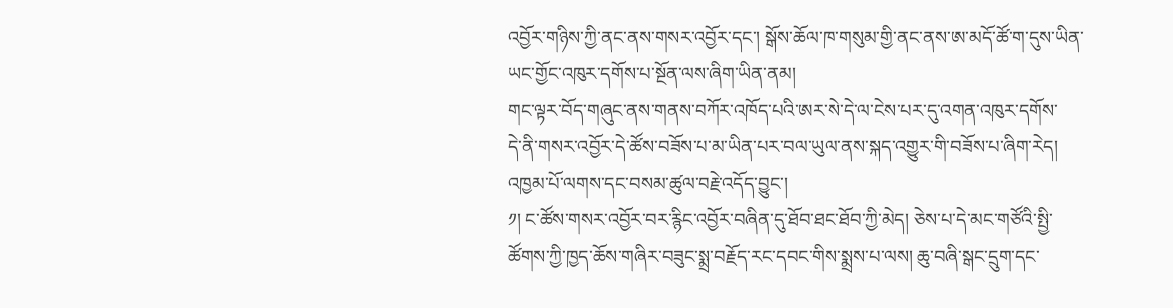འབྱོར་གཉིས་ཀྱི་ནང་ནས་གསར་འབྱོར་དང་། སྒོས་ཆོལ་ཁ་གསུམ་གྱི་ནང་ནས་ཨ་མདོ་ཚོ་ག་དུས་ཡིན་ཡང་གྱོང་འཁུར་དགོས་པ་སྔོན་ལས་ཞིག་ཡིན་ནམ།
གང་ལྟར་བོད་གཞུང་ནས་གནས་བཀོར་འཁོད་པའི་ཨར་སེ་དེ་ལ་ངེས་པར་དུ་འགན་འཁུར་དགོས་
དེ་ནི་གསར་འབྱོར་དེ་ཚོས་བཟོས་པ་མ་ཡིན་པར་བལ་ཡུལ་ནས་སྐད་འགྱུར་གི་བཟོས་པ་ཞིག་རེད།
འཁྱམ་པོ་ལགས་དང་བསམ་ཚུལ་བརྗེ་འདོད་བྱུང་།
༡། ང་ཚོས་གསར་འབྱོར་བར་རྙིང་འབྱོར་བཞིན་དུ་ཐོབ་ཐང་ཐོབ་ཀྱི་མེད། ཅེས་པ་དེ་མང་གཙོའི་སྤྱི་ཚོགས་ཀྱི་ཁྱད་ཆོས་གཞིར་བཟུང་སྨྲ་བརྗོད་རང་དབང་གིས་སྨྲས་པ་ལས། ཆུ་བཞི་སྒང་དྲུག་དང་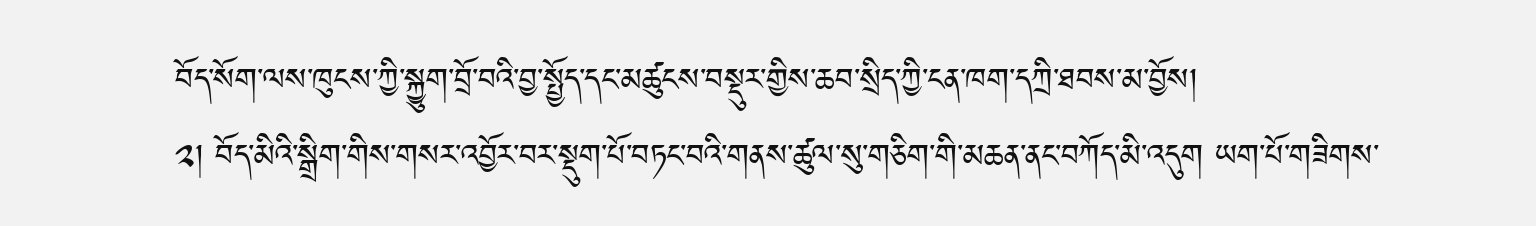བོད་སོག་ལས་ཁུངས་ཀྱི་སྐྱུག་བྲོ་བའི་བྱ་སྤྱོད་དང་མཚུངས་བསྡུར་གྱིས་ཆབ་སྲིད་ཀྱི་ངན་ཁག་དཀྲི་ཐབས་མ་བྱོས།
༢། བོད་མིའི་སྒྲིག་གིས་གསར་འབྱོར་བར་སྡུག་པོ་བཏང་བའི་གནས་ཚུལ་སུ་གཅིག་གི་མཆན་ནང་བཀོད་མི་འདུག ཡག་པོ་གཟིགས་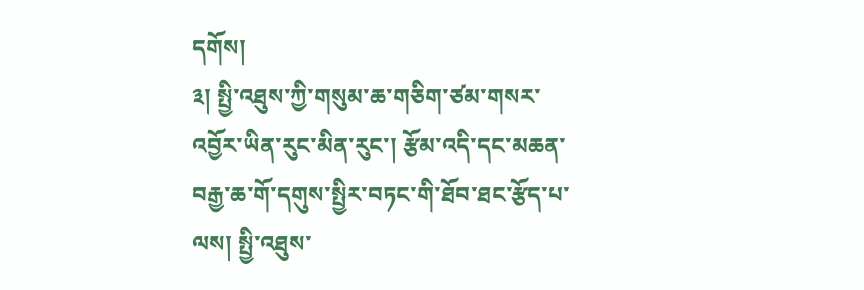དགོས།
༣། སྤྱི་འཐུས་ཀྱི་གསུམ་ཆ་གཅིག་ཙམ་གསར་འབྱོར་ཡིན་རུང་མིན་རུང་། རྩོམ་འདི་དང་མཆན་བརྒྱ་ཆ་གོ་དགུས་སྤྱིར་བཏང་གི་ཐོབ་ཐང་རྩོད་པ་ལས། སྤྱི་འཐུས་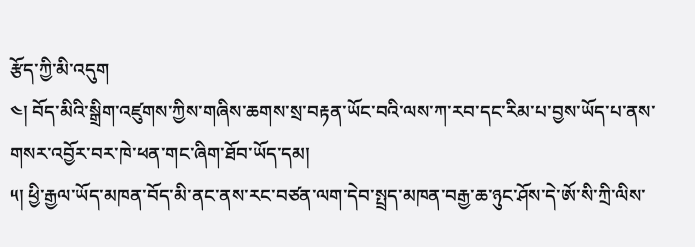རྩོད་ཀྱི་མི་འདུག
༤། བོད་མིའི་སྒྲིག་འཛུགས་ཀྱིས་གཞིས་ཆགས་སྲ་བརྟན་ཡོང་བའི་ལས་ཀ་རབ་དང་རིམ་པ་བྱས་ཡོད་པ་ནས་གསར་འབྱོར་བར་ཁེ་ཕན་གང་ཞིག་ཐོབ་ཡོད་དམ།
༥། ཕྱི་རྒྱལ་ཡོད་མཁན་བོད་མི་ནང་ནས་རང་བཙན་ལག་དེབ་སྤྲད་མཁན་བརྒྱ་ཆ་ཉུང་ཤོས་དེ་ཨོ་སི་ཀྲི་ལིས་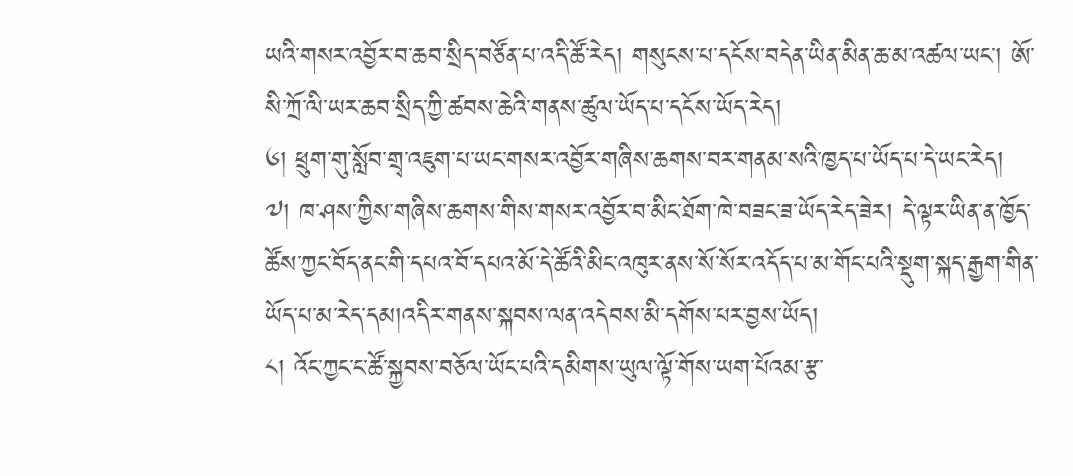ཡའི་གསར་འབྱོར་བ་ཆབ་སྲིད་བཙོན་པ་འདི་ཚོ་རེད། གསུངས་པ་དངོས་བདེན་ཡིན་མིན་ཆ་མ་འཚལ་ཡང་། ཨོ་སི་ཀྲོ་ལི་ཡར་ཆབ་སྲིད་ཀྱི་ཚབས་ཆེའི་གནས་ཚུལ་ཡོད་པ་དངོས་ཡོད་རེད།
༦། ཕྲུག་གུ་སློབ་གྲྭ་འཇུག་པ་ཡང་གསར་འབྱོར་གཞིས་ཆགས་བར་གནམ་སའི་ཁྱད་པ་ཡོད་པ་དེ་ཡང་རེད།
༧། ཁ་ཤས་ཀྱིས་གཞིས་ཆགས་གིས་གསར་འབྱོར་བ་མིང་ཐོག་ཁེ་བཟང་ཟ་ཡོད་རེད་ཟེར། དེ་ལྟར་ཡིན་ན་ཁྱོད་ཚོས་ཀྱང་བོད་ནང་གི་དཔའ་བོ་དཔའ་མོ་དེ་ཚོའི་མིང་འཁུར་ནས་སོ་སོར་འདོད་པ་མ་གོང་པའི་སྡུག་སྐད་རྒྱག་གིན་ཡོད་པ་མ་རེད་དམ།འདིར་གནས་སྐབས་ལན་འདེབས་མི་དགོས་པར་བྱས་ཡོད།
༨། འོང་ཀྱང་ང་ཚོ་སྐྱབས་བཅོལ་ཡོང་པའི་དམིགས་ཡུལ་ལྟོ་གོས་ཡག་པོའམ་རྩ་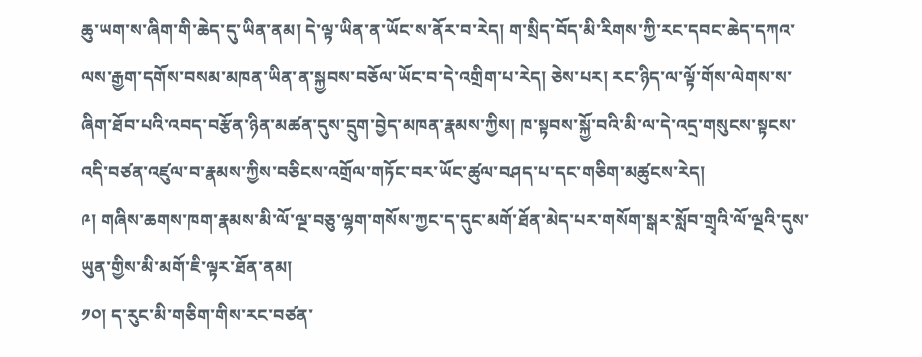ཆུ་ཡག་ས་ཞིག་གི་ཆེད་དུ་ཡིན་ནམ། དེ་ལྟ་ཡིན་ན་ཡོང་ས་ནོར་བ་རེད། ག་སྲིད་བོད་མི་རིགས་ཀྱི་རང་དབང་ཆེད་དཀའ་ལས་རྒྱག་དགོས་བསམ་མཁན་ཡིན་ན་སྐྱབས་བཅོལ་ཡོང་བ་དེ་འགྲིག་པ་རེད། ཅེས་པར། རང་ཉིད་ལ་ལྟོ་གོས་ལེགས་ས་ཞིག་ཐོབ་པའི་འབད་བརྩོན་ཉིན་མཚན་དུས་དྲུག་བྱེད་མཁན་རྣམས་ཀྱིས། ཁ་སྟབས་སྐྱོ་བའི་མི་ལ་དེ་འདྲ་གསུངས་སྟངས་འདི་བཙན་འཛུལ་བ་རྣམས་ཀྱིས་བཅིངས་འགྲོལ་གཏོང་བར་ཡོང་ཚུལ་བཤད་པ་དང་གཅིག་མཚུངས་རེད།
༩། གཞིས་ཆགས་ཁག་རྣམས་མི་ལོ་ལྔ་བཅུ་ལྷག་གསོས་ཀྱང་ད་དུང་མགོ་ཐོན་མེད་པར་གསོག་སྒར་སློབ་གྲྭའི་ལོ་ལྔའི་དུས་ཡུན་གྱིས་མི་མགོ་ཇི་ལྟར་ཐོན་ནམ།
༡༠། ད་རུང་མི་གཅིག་གིས་རང་བཙན་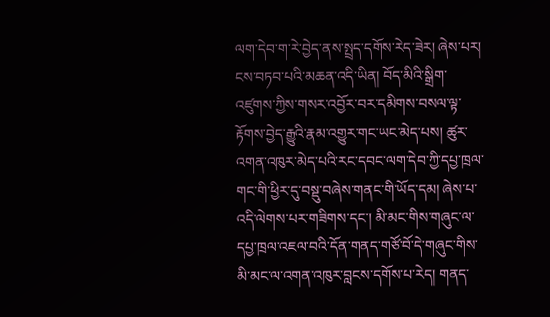ལག་དེབ་ག་རེ་བྱེད་ནས་སྤྲད་དགོས་རེད་ཟེར། ཞེས་པར། ངས་བཏབ་པའི་མཆན་འདི་ཡིན། བོད་མིའི་སྒྲིག་འཛུགས་ཀྱིས་གསར་འབྱོར་བར་དམིགས་བསལ་ལྟ་རྟོགས་བྱེད་རྒྱུའི་རྣམ་འགྱུར་གང་ཡང་མེད་པས། ཚུར་འགན་འཁུར་མེད་པའི་རང་དབང་ལག་དེབ་ཀྱི་དཔྱ་ཁྲལ་གང་གི་ཕྱིར་དུ་བསྡུ་བཞེས་གནང་གི་ཡོད་དམ། ཞེས་པ་འདི་ལེགས་པར་གཟིགས་དང་། མི་མང་གིས་གཞུང་ལ་དཔྱ་ཁྲལ་འཇལ་བའི་དོན་གནད་གཙོ་བོ་དེ་གཞུང་གིས་མི་མང་ལ་འགན་འཁུར་བླངས་དགོས་པ་རེད། གནད་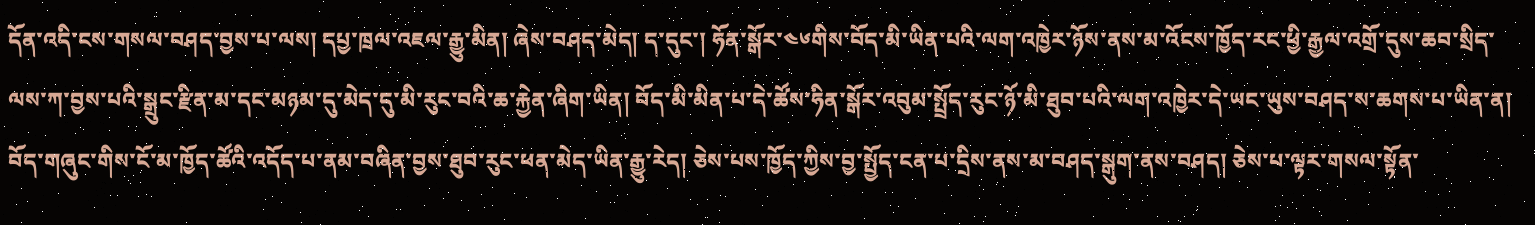དོན་འདི་ངས་གསལ་བཤད་བྱས་པ་ལས། དཔྱ་ཁྲལ་འཇལ་རྒྱུ་མིན། ཞེས་བཤད་མེད། ད་དུང་། ཧོན་སྒོར་༤༦གིས་བོད་མི་ཡིན་པའི་ལག་འཁྱེར་ཉོས་ནས་མ་འོངས་ཁྱོད་རང་ཕྱི་རྒྱལ་འགྲོ་དུས་ཆབ་སྲིད་ལས་ཀ་བྱས་པའི་སྒྲུང་རྫིན་མ་དང་མཉམ་དུ་མེད་དུ་མི་རུང་བའི་ཆ་རྐྱེན་ཞིག་ཡིན། བོད་མི་མིན་པ་དེ་ཚོས་ཧིན་སྒོར་འབུམ་སྤྲོད་རུང་ཉོ་མི་ཐུབ་པའི་ལག་འཁྱེར་དེ་ཡང་ཡུས་བཤད་ས་ཆགས་པ་ཡིན་ན། བོད་གཞུང་གིས་ངོ་མ་ཁྱོད་ཚོའི་འདོད་པ་ནམ་བཞིན་བྱས་ཐུབ་རུང་ཕན་མེད་ཡིན་རྒྱུ་རེད། ཅེས་པས་ཁྱོད་ཀྱིས་བྱ་སྤྱོད་ངན་པ་དྲིས་ནས་མ་བཤད་སྒུག་ནས་བཤད། ཅེས་པ་ལྟར་གསལ་སྟོན་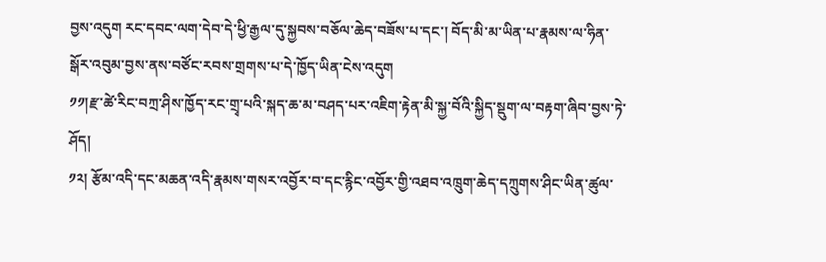བྱས་འདུག རང་དབང་ལག་དེབ་དེ་ཕྱི་རྒྱལ་དུ་སྐྱབས་བཅོལ་ཆེད་བཟོས་པ་དང་། བོད་མི་མ་ཡིན་པ་རྣམས་ལ་ཧིན་སྒོར་འབུམ་བྱས་ནས་བཙོང་རབས་གྲགས་པ་དེ་ཁྱོད་ཡིན་ངེས་འདུག
༡༡།རྫ་ཚེ་རིང་བཀྲ་ཤིས་ཁྱོད་རང་གྲྭ་པའི་སྐད་ཆ་མ་བཤད་པར་འཇིག་རྟེན་མི་སྐྱ་བོའི་སྐྱིད་སྡུག་ལ་བརྟག་ཞིབ་བྱས་ཏེ་ཤོད།
༡༢། རྩོམ་འདི་དང་མཆན་འདི་རྣམས་གསར་འབྱོར་བ་དང་རྙིང་འབྱོར་གྱི་འཐབ་འཁྲུག་ཆེད་དཀྲུགས་ཤིང་ཡིན་ཚུལ་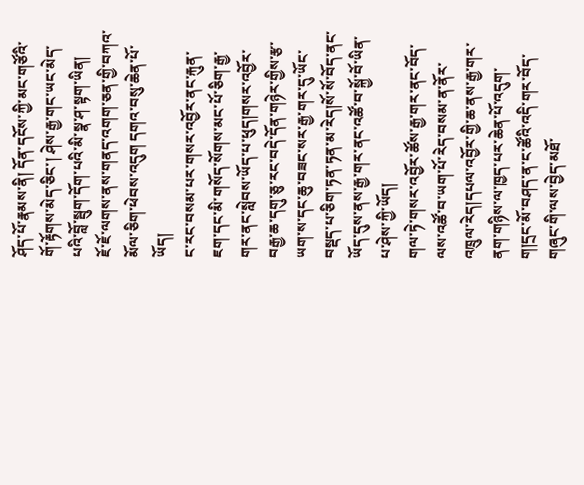ཤོད་པོ་རྣམས་ནི། དོན་དངོས་ཀྱི་མང་གཙོའི་གོ་རྟོགས་མེད་ཅིང་། ཤེས་རྒྱ་གང་ཡང་མེད་པའི་བློ་སྦུག་དོག་པའི་མི་སྣ་ཤ་སྟག་ཡིན།
ཇོ་ཇོ་ལགས་ནས་གནད་འགག་ཅན་གྱི་བཀའ་མོལ་ཅིག་ཕེབས་འདུག དགའ་བསུ་ཆེན་པོ་ཡོད།
ང་རང་བསམ་པར་གསར་འབྱོར་ནང་རྐུན་ཇག་དང་མི་གསོད་སོགས་མང་པོ་ཅིག་རྒྱ་གར་ནང་སླེབས་ཡོད་པ་ཕུད།གསར་འབྱོར་བརྒྱ་ཆ་དགུ་ཅུ་རང་བདེ་དོན་གཉེར་གྱིས་རྩ་ཡག་ས་དང་ཆུ་བཟང་སར་རྒྱ་གར་དུ་ཡོང་བསྡད་པ་ཅིག་ཏན་ཏན་མ་རེད།སོ་སོ་བོད་ནང་ཡོད་དུས་ནས་རྒྱ་གར་ནང་འཚོ་བ་སྐྱོ་བོ་ཡིན་པ་ཤེས་ཀྱི་ཡོད།
གལ་ཏེ་གསར་འབྱོར་ཚོས་རྒྱ་གར་ནང་བོད་ལས་འཚོ་བ་ཡག་པོ་རེད་བསམ་ན་ནོར་འཁྲུལ་རེད།དཔལ་འབྱོར་གྱི་ཆ་ནས་རྒྱ་གར་ནག་གཉིས་ལ་ཁྱད་པར་ཆེན་པོ་འདུག་ག།དྲང་མོ་བཤད་ན་ང་ཚོའི་འདི་གར་བོད་གཞུང་གི་ལས་བྱེད་མཐོ་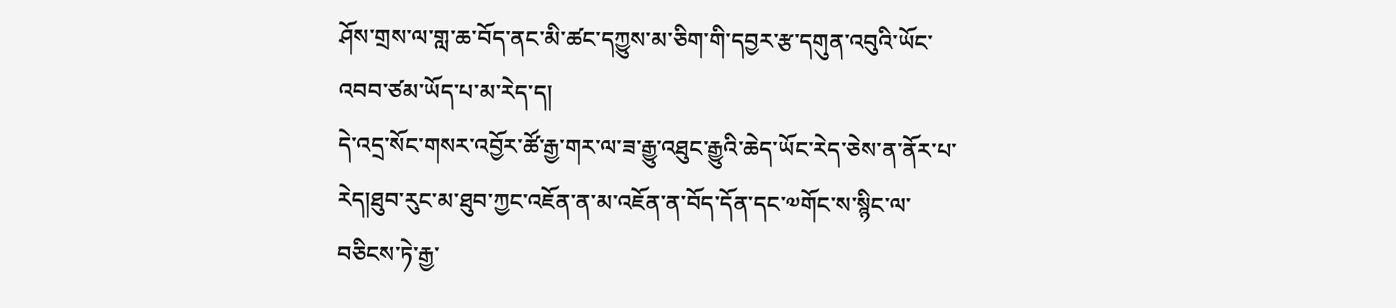ཤོས་གྲས་ལ་གླ་ཆ་བོད་ནང་མི་ཚང་དཀྱུས་མ་ཅིག་གི་དབྱར་རྩ་དགུན་འབུའི་ཡོང་འབབ་ཙམ་ཡོད་པ་མ་རེད་ད།
དེ་འདྲ་སོང་གསར་འབྱོར་ཚོ་རྒྱ་གར་ལ་ཟ་རྒྱུ་འཐུང་རྒྱུའི་ཆེད་ཡོང་རེད་ཅེས་ན་ནོར་པ་རེད།ཐུབ་རུང་མ་ཐུབ་ཀྱང་འཇོན་ན་མ་འཇོན་ན་བོད་དོན་དང་༧གོང་ས་སྙིང་ལ་བཅིངས་ཏེ་རྒྱ་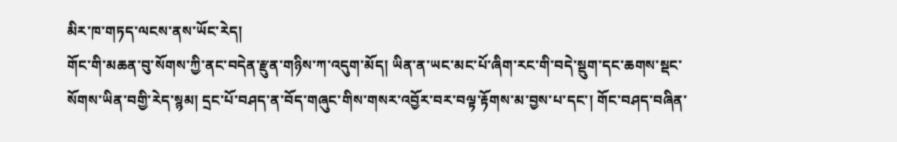མིར་ཁ་གཏད་ལངས་ནས་ཡོང་རེད།
གོང་གི་མཆན་བུ་སོགས་ཀྱི་ནང་བདེན་རྫུན་གཉིས་ཀ་འདུག་མོད། ཡིན་ན་ཡང་མང་པོ་ཞིག་རང་གི་བདེ་སྡུག་དང་ཆགས་སྡང་སོགས་ཡིན་བགྱི་རེད་སྙམ། དྲང་པོ་བཤད་ན་བོད་གཞུང་གིས་གསར་འབྱོར་བར་བལྟ་རྟོགས་མ་བྱས་པ་དང་། གོང་བཤད་བཞིན་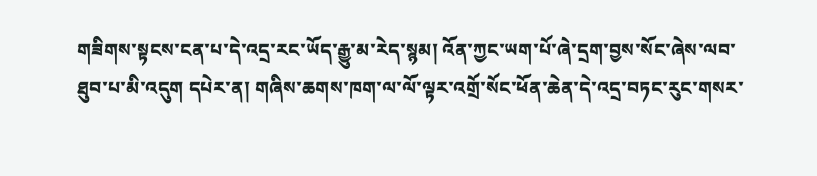གཟིགས་སྟངས་ངན་པ་དེ་འདྲ་རང་ཡོད་རྒྱུ་མ་རེད་སྙམ། འོན་ཀྱང་ཡག་པོ་ཞེ་དྲག་བྱས་སོང་ཞེས་ལབ་ཐུབ་པ་མི་འདུག དཔེར་ན། གཞིས་ཆགས་ཁག་ལ་ལོ་ལྟར་འགྲོ་སོང་ཕོན་ཆེན་དེ་འདྲ་བཏང་རུང་གསར་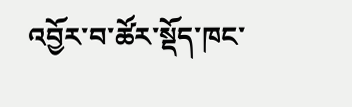འབྱོར་བ་ཚོར་སྡོད་ཁང་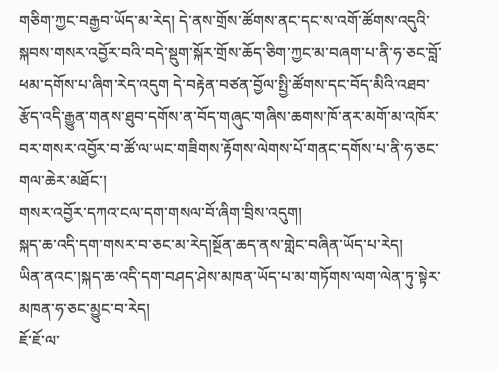གཅིག་ཀྱང་བརྒྱབ་ཡོད་མ་རེད། དེ་ནས་གྲོས་ཚོགས་ནང་དང་ས་འགོ་ཚོགས་འདུའི་སྐབས་གསར་འབྱོར་བའི་བདེ་སྡུག་སྐོར་གྲོས་ཆོད་ཅིག་ཀྱང་མ་བཞག་པ་ནི་ཧ་ཅང་བློ་ཕམ་དགོས་པ་ཞིག་རེད་འདུག དེ་བརྟེན་བཙན་བྱོལ་སྤྱི་ཚོགས་དང་བོད་མིའི་འཐབ་རྩོད་འདི་རྒྱུན་གནས་ཐུབ་དགོས་ན་བོད་གཞུང་གཞིས་ཆགས་ཁོ་ནར་མགོ་མ་འཁོར་བར་གསར་འབྱོར་བ་ཚོ་ལ་ཡང་གཟིགས་རྟོགས་ལེགས་པོ་གནང་དགོས་པ་ནི་ཧ་ཅང་གལ་ཆེར་མཐོང་།
གསར་འབྱོར་དཀའ་ངལ་དག་གསལ་བོ་ཞིག་བྲིས་འདུག།
སྐད་ཆ་འདི་དག་གསར་བ་ཅང་མ་རེད།སྔོན་ཆད་ནས་གླེང་བཞིན་ཡོད་པ་རེད།
ཡིན་ནའང་།སྐད་ཆ་འདི་དག་བཤད་ཤེས་མཁན་ཡོད་པ་མ་གཏོགས་ལག་ལེན་ཏུ་སྟེར་མཁན་ཧ་ཅང་མྱུང་བ་རེད།
ཇོ་ཇོ་ལ་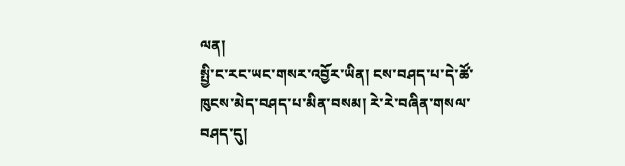ལན།
སྤྱི་ང་རང་ཡང་གསར་འབྱོར་ཡིན། ངས་བཤད་པ་དེ་ཚོ་ཁུངས་མེད་བཤད་པ་མིན་བསམ། རེ་རེ་བཞིན་གསལ་བཤད་དུ།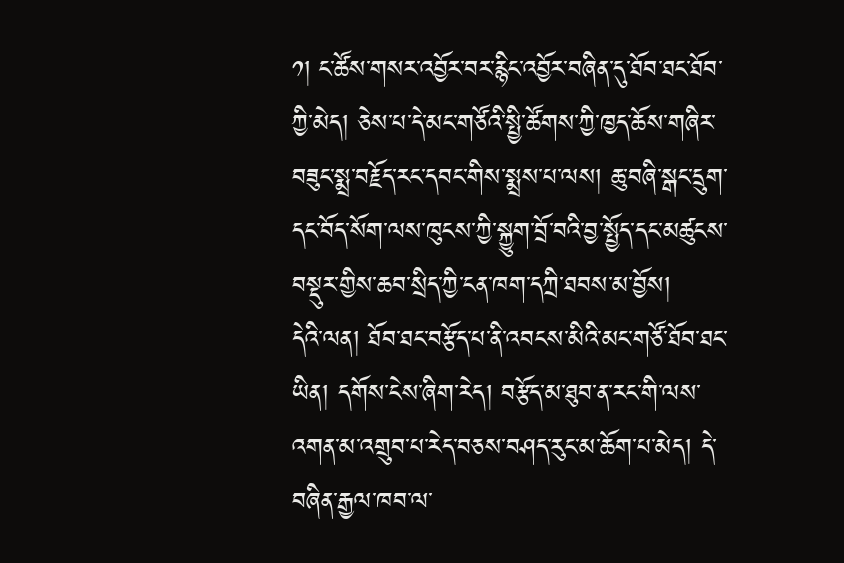༡། ང་ཚོས་གསར་འབྱོར་བར་རྙིང་འབྱོར་བཞིན་དུ་ཐོབ་ཐང་ཐོབ་ཀྱི་མེད། ཅེས་པ་དེ་མང་གཙོའི་སྤྱི་ཚོགས་ཀྱི་ཁྱད་ཆོས་གཞིར་བཟུང་སྨྲ་བརྗོད་རང་དབང་གིས་སྨྲས་པ་ལས། ཆུ་བཞི་སྒང་དྲུག་དང་བོད་སོག་ལས་ཁུངས་ཀྱི་སྐྱུག་བྲོ་བའི་བྱ་སྤྱོད་དང་མཚུངས་བསྡུར་གྱིས་ཆབ་སྲིད་ཀྱི་ངན་ཁག་དཀྲི་ཐབས་མ་བྱོས།
དེའི་ལན། ཐོབ་ཐང་བརྩོད་པ་ནི་འབངས་མིའི་མང་གཙོ་ཐོབ་ཐང་ཡིན། དགོས་ངེས་ཞིག་རེད། བརྩོད་མ་ཐུབ་ན་རང་གི་ལས་འགན་མ་འགྲུབ་པ་རེད་བཅས་བཤད་རུང་མ་ཆོག་པ་མེད། དེ་བཞིན་རྒྱལ་ཁབ་ལ་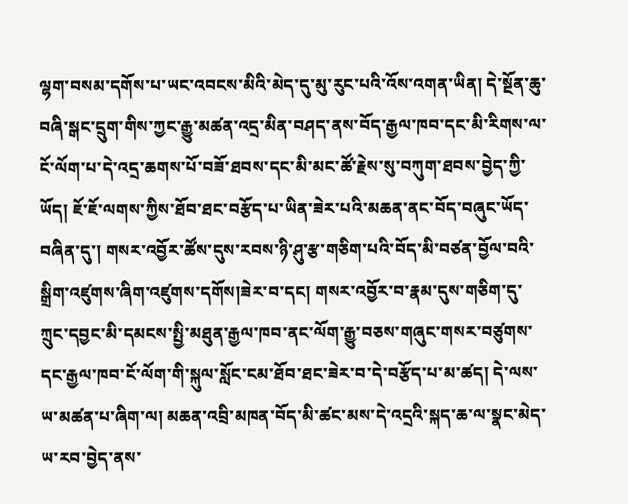ལྷག་བསམ་དགོས་པ་ཡང་འབངས་མིའི་མེད་དུ་མུ་རུང་པའི་འོས་འགན་ཡིན། དེ་སྔོན་ཆུ་བཞི་སྒང་དྲུག་གིས་ཀྱང་རྒྱུ་མཚན་འདྲ་མིན་བཤད་ནས་བོད་རྒྱལ་ཁབ་དང་མི་རིགས་ལ་ངོ་ལོག་པ་དེ་འདྲ་ཆགས་པོ་བཟོ་ཐབས་དང་མི་མང་ཚོ་རྗེས་སུ་བཀུག་ཐབས་བྱེད་ཀྱི་ཡོད། ཇོ་ཇོ་ལགས་ཀྱིས་ཐོབ་ཐང་བརྩོད་པ་ཡིན་ཟེར་པའི་མཆན་ནང་བོད་བཞུང་ཡོད་བཞིན་དུ་། གསར་འབྱོར་ཚོས་དུས་རབས་ཉི་ཤུ་རྩ་གཅིག་པའི་བོད་མི་བཙན་བྱོལ་བའི་སྒྲིག་འཛུགས་ཞིག་འཛུགས་དགོས།ཟེར་བ་དང། གསར་འབྱོར་བ་རྣམ་དུས་གཅིག་དུ་ཀྲུང་དབྱང་མི་དམངས་སྤྱི་མཐུན་རྒྱལ་ཁབ་ནང་ལོག་རྒྱུ་བཅས་གཞུང་གསར་བཙུགས་དང་རྒྱལ་ཁབ་ངོ་ལོག་གི་སྐུལ་སློང་ངམ་ཐོབ་ཐང་ཟེར་བ་དེ་བརྩོད་པ་མ་ཚད། དེ་ལས་ཡ་མཚན་པ་ཞིག་ལ། མཆན་འབྲི་མཁན་བོད་མི་ཚང་མས་དེ་འདྲའི་སྐད་ཆ་ལ་སྣང་མེད་ཡ་རབ་བྱེད་ནས་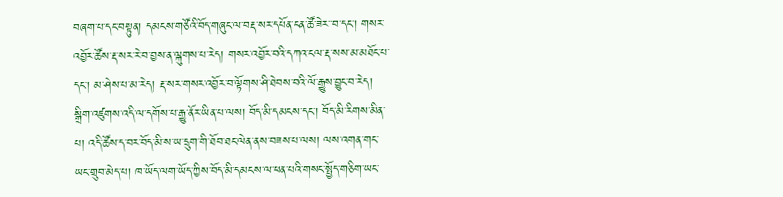བཞག་པ་དང་བསྟུན། དམངས་གཙོའི་བོད་གཞུང་ལ་བརྡ་སར་དཔོན་ངན་ཚོ་ཟེར་་བ་དང་། གསར་འབྱོར་ཚོས་རྡ་སར་རེ་བ་བྱས་ན་ལྐུགས་པ་རེད། གསར་འབྱོར་བའི་དཀའ་ངལ་རྡ་སས་མ་མཐོང་པ་དང་། མ་ཤེས་པ་མ་རེད། རྡ་སར་གསར་འབྱོར་བ་ལྟོགས་ཤི་ཐེབས་བའི་ལོ་རྒྱུས་བྱུང་བ་རེད། སྒྲིག་འཛུགས་འདི་ལ་དགོས་པ་རྒྱུ་ནོར་ཡིན་པ་ལས། བོད་མི་དམངས་དང་། བོད་མི་རིགས་མིན་པ། འདི་ཚོས་ད་བར་བོད་མི་ས་ཡ་དྲུག་གི་ཐོབ་ཐང་ལེན་ནས་བཟས་པ་ལས། ལས་འགན་གང་ཡང་གྲུབ་མེད་པ། ཁ་ཡོད་ལག་ཡོད་ཀྱིས་བོད་མི་དམངས་ལ་ཕན་པའི་གསང་སྤྱོད་གཅིག་ཡང་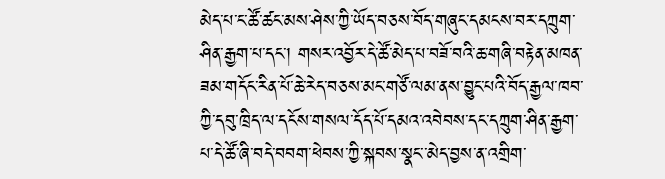མེད་པ་ང་ཚོ་ཚང་མས་ཤེས་ཀྱི་ཡོད་བཅས་བོད་གཞུང་དམངས་བར་དཀྲུག་ཤིན་རྒྱག་པ་དང་། གསར་འབྱོར་དེ་ཚོ་མེད་པ་བཟོ་བའི་ཆ་གཞི་བརྟེན་མཁན་ཟམ་གདོང་རིན་པོ་ཆེ་རེད་བཅས་མང་གཙོ་ལམ་ནས་བྱུང་པའི་བོད་རྒྱལ་ཁབ་ཀྱི་དབུ་ཁྲིད་ལ་དངོས་གསལ་དོད་པོ་དམའ་འབེབས་དང་དཀྲུག་ཤིན་རྒྱག་པ་དེ་ཚོ་ཞི་བདེ་བབག་ཕེབས་ཀྱི་སྐབས་སྣང་་མེད་བྱས་ན་འགྲིག་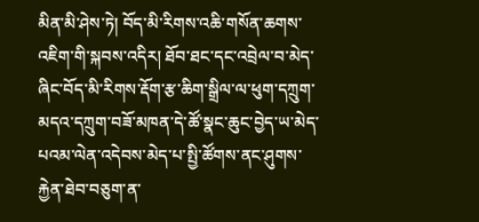མིན་མི་ཤེས་ཏེ། བོད་མི་རིགས་འཆི་གསོན་ཆགས་འཇིག་གི་སྐབས་འདིར། ཐོབ་ཐང་དང་འབྲེལ་བ་མེད་ཞིང་བོད་མི་རིགས་རྡོག་རྩ་ཆིག་སྒྲིལ་ལ་ཕུག་དཀྲུག་མདའ་དཀྲུག་བཟོ་མཁན་དེ་ཚོ་སྣང་ཆུང་བྱེད་ཡ་མེད་པའམ་ལེན་འདེབས་མེད་པ་སྤྱི་ཚོགས་ནང་ཤུགས་རྐྱེན་ཐེབ་བཅུག་ན་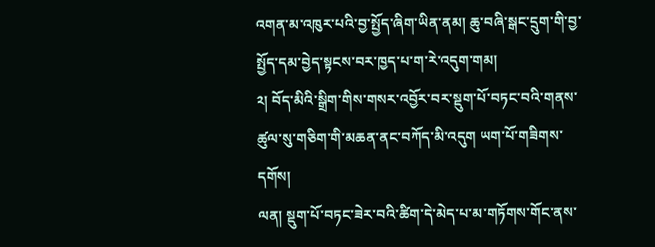འགན་མ་འཁུར་པའི་བྱ་སྤྱོད་ཞིག་ཡིན་ནམ། ཆུ་བཞི་སྒང་དྲུག་གི་བྱ་སྤྱོད་དམ་བྱེད་སྟངས་བར་ཁྱད་པ་ག་རེ་འདུག་གམ།
༢། བོད་མིའི་སྒྲིག་གིས་གསར་འབྱོར་བར་སྡུག་པོ་བཏང་བའི་གནས་ཚུལ་སུ་གཅིག་གི་མཆན་ནང་བཀོད་མི་འདུག ཡག་པོ་གཟིགས་དགོས།
ལན། སྡུག་པོ་བཏང་ཟེར་བའི་ཚིག་དེ་མེད་པ་མ་གཏོགས་གོང་ནས་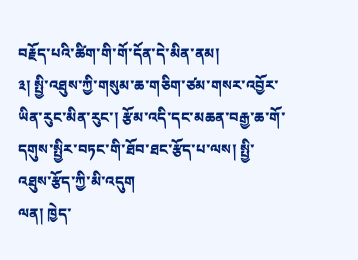བརྗོད་པའི་ཚིག་གི་གོ་དོན་དེ་མིན་ནམ།
༣། སྤྱི་འཐུས་ཀྱི་གསུམ་ཆ་གཅིག་ཙམ་གསར་འབྱོར་ཡིན་རུང་མིན་རུང་། རྩོམ་འདི་དང་མཆན་བརྒྱ་ཆ་གོ་དགུས་སྤྱིར་བཏང་གི་ཐོབ་ཐང་རྩོད་པ་ལས། སྤྱི་འཐུས་རྩོད་ཀྱི་མི་འདུག
ལན། ཁྱེད་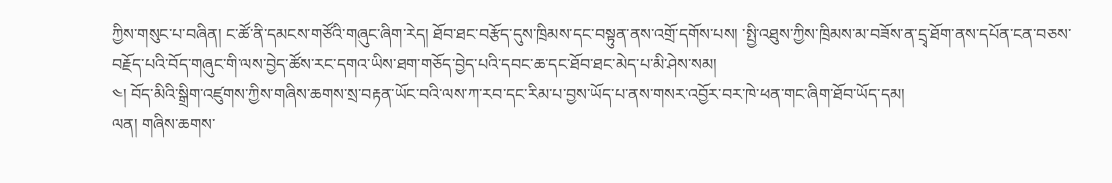ཀྱིས་གསུང་པ་བཞིན། ང་ཚོ་ནི་དམངས་གཙོའི་གཞུང་ཞིག་རེད། ཐོབ་ཐང་བརྩོད་དུས་ཁྲིམས་དང་བསྟུན་ནས་འགྲོ་དགོས་པས། ་སྤྱི་འཐུས་ཀྱིས་ཁྲིམས་མ་བཟོས་ན་དྲྭ་ཐོག་ནས་དཔོན་ངན་བཅས་བརྗོད་པའི་བོད་གཞུང་གི་ལས་བྱེད་ཚོས་རང་དགའ་ཡིས་ཐག་གཅོད་བྱེད་པའི་དབང་ཆ་དང་ཐོབ་ཐང་མེད་པ་མི་ཤེས་སམ།
༤། བོད་མིའི་སྒྲིག་འཛུགས་ཀྱིས་གཞིས་ཆགས་སྲ་བརྟན་ཡོང་བའི་ལས་ཀ་རབ་དང་རིམ་པ་བྱས་ཡོད་པ་ནས་གསར་འབྱོར་བར་ཁེ་ཕན་གང་ཞིག་ཐོབ་ཡོད་དམ།
ལན། གཞིས་ཆགས་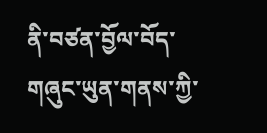ནི་བཙན་བྱོལ་བོད་གཞུང་ཡུན་གནས་ཀྱི་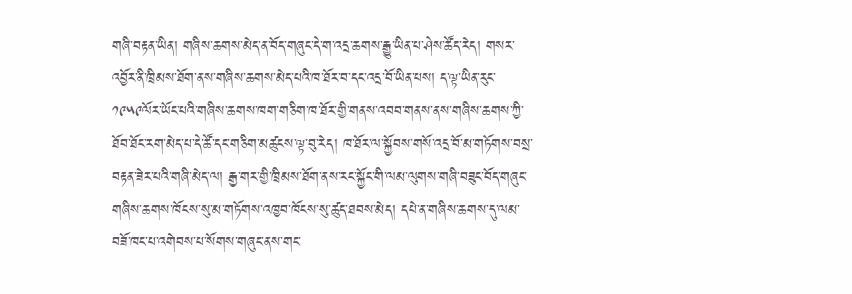གཞི་བརྟན་ཡིན། གཞིས་ཆགས་མེད་ན་བོད་གཞུང་དེ་ག་འདྲ་ཆགས་རྒྱུ་ཡིན་པ་ཤེས་ཚོད་རེད། གསར་འབྱོར་ནི་ཁྲིམས་ཐོག་ནས་གཞིས་ཆགས་མེད་པའི་ཁ་ཐོར་བ་དང་འདྲ་བོ་ཡིན་པས། ད་ལྟ་ཡིན་རུང་༡༩༥༩ལོར་ཡོང་པའི་གཞིས་ཆགས་ཁག་གཅིག་ཁ་ཐོར་གྱི་གནས་འབབ་གནས་ནས་གཞིས་ཆགས་ཀྱི་ཐོབ་ཐོང་རག་མེད་པ་དེ་ཚོ་དང་གཅིག་མཚུངས་ལྟ་བུ་རེད། ཁ་ཐོར་ལ་སྐྱོབས་གསོ་འདྲ་བོ་མ་གཏོགས་བསྲ་བརྟན་ཟེར་པའི་གཞི་མེད་ལ། རྒྱ་གར་གྱི་ཁྲིམས་ཐོག་ནས་རང་སྐྱོང་གི་ལམ་ལུགས་གཞི་བཟུང་བོད་གཞུང་གཞིས་ཆགས་ཁོངས་སུ་མ་གཏོགས་འཁྱབ་ཁོངས་སུ་ཚུད་ཐབས་མེད། དཔེ་ན་གཞིས་ཆགས་དུ་ལམ་བཟོ་ཁང་པ་འགེབས་པ་སོགས་གཞུང་ནས་གང་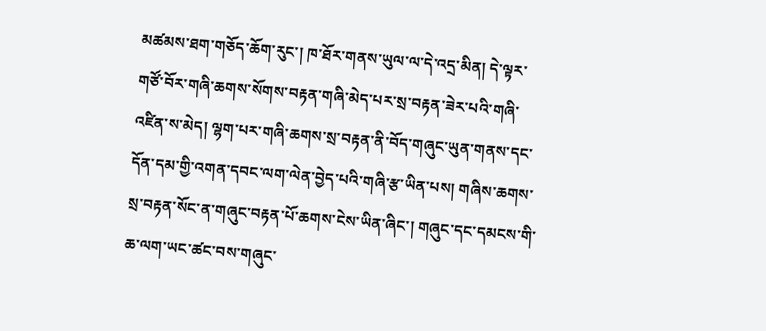མཚམས་ཐག་གཅོད་ཆོག་རུང་། ཁ་ཐོར་གནས་ཡུལ་ལ་དེ་འདྲ་མིན། དེ་ལྟར་གཙོ་བོར་གཞི་ཆགས་སོགས་བརྟན་གཞི་མེད་པར་སྲ་བརྟན་ཟེར་པའི་གཞི་འཛིན་ས་མེད། ལྷག་པར་གཞི་ཆགས་སྲ་བརྟན་ནི་བོད་གཞུང་ཡུན་གནས་དང་དོན་དམ་གྱི་འགན་དབང་ལག་ལེན་བྱེད་པའི་གཞི་རྩ་ཡིན་པས། གཞིས་ཆགས་སྲ་བརྟན་སོང་ན་གཞུང་བརྟན་པོ་ཆགས་ངེས་ཡིན་ཞིང་། གཞུང་དང་དམངས་གི་ཆ་ལག་ཡང་ཚང་བས་གཞུང་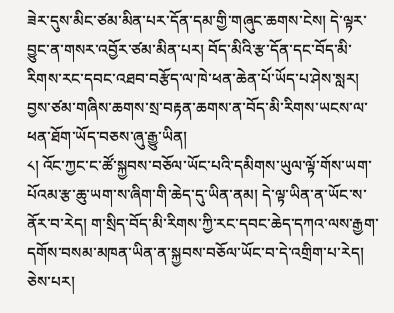ཟེར་དུས་མིང་ཙམ་མིན་པར་དོན་དམ་གྱི་གཞུང་ཆགས་ངེས། དེ་ལྟར་བྱུང་ན་གསར་འབྱོར་ཙམ་མིན་པར། བོད་མིའི་རྩ་དོན་དང་བོད་མི་རིགས་རང་དབང་འཐབ་བརྩོད་ལ་ཁེ་ཕན་ཆེན་པོ་ཡོད་པ་ཤེས་སླར། བྱས་ཙམ་གཞིས་ཆགས་སྲ་བརྟན་ཆགས་ན་བོད་མི་རིགས་ཡངས་ལ་ཕན་ཐོག་ཡོད་བཅས་ཞུ་རྒྱུ་ཡིན།
༨། འོང་ཀྱང་ང་ཚོ་སྐྱབས་བཅོལ་ཡོང་པའི་དམིགས་ཡུལ་ལྟོ་གོས་ཡག་པོའམ་རྩ་ཆུ་ཡག་ས་ཞིག་གི་ཆེད་དུ་ཡིན་ནམ། དེ་ལྟ་ཡིན་ན་ཡོང་ས་ནོར་བ་རེད། ག་སྲིད་བོད་མི་རིགས་ཀྱི་རང་དབང་ཆེད་དཀའ་ལས་རྒྱག་དགོས་བསམ་མཁན་ཡིན་ན་སྐྱབས་བཅོལ་ཡོང་བ་དེ་འགྲིག་པ་རེད། ཅེས་པར།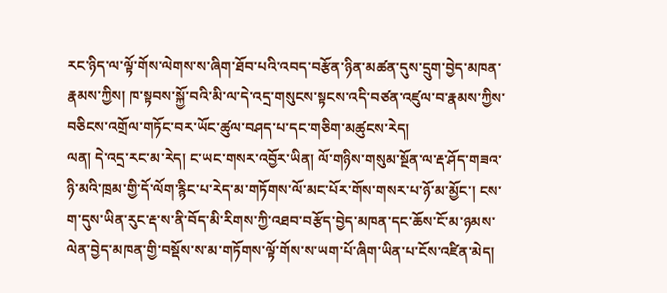རང་ཉིད་ལ་ལྟོ་གོས་ལེགས་ས་ཞིག་ཐོབ་པའི་འབད་བརྩོན་ཉིན་མཚན་དུས་དྲུག་བྱེད་མཁན་རྣམས་ཀྱིས། ཁ་སྟབས་སྐྱོ་བའི་མི་ལ་དེ་འདྲ་གསུངས་སྟངས་འདི་བཙན་འཛུལ་བ་རྣམས་ཀྱིས་བཅིངས་འགྲོལ་གཏོང་བར་ཡོང་ཚུལ་བཤད་པ་དང་གཅིག་མཚུངས་རེད།
ལན། དེ་འདྲ་རང་མ་རེད། ང་ཡང་གསར་འབྱོར་ཡིན། ལོ་གཉིས་གསུམ་སྔོན་ལ་རྡ་ཤོད་གཟའ་ཉི་མའི་ཁྲམ་གྱི་དོ་ལོག་རྙིང་པ་རེད་མ་གཏོགས་ལོ་མང་པོར་གོས་གསར་པ་ཉོ་མ་མྱོང་། ངས་ག་དུས་ཡིན་རུང་རྡ་ས་ནི་བོད་མི་རིགས་ཀྱི་འཐབ་བརྩོད་བྱེད་མཁན་དང་ཆོས་ངོ་མ་ཉམས་ལེན་བྱེད་མཁན་གྱི་བསྡོས་ས་མ་གཏོགས་ལྟོ་གོས་ས་ཡག་པོ་ཞིག་ཡིན་པ་ངོས་འཛིན་མེད།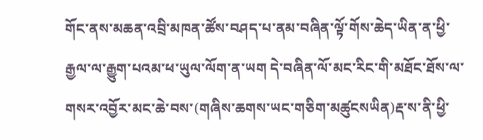གོང་ནས་མཆན་འབྲི་མཁན་ཚོས་བཤད་པ་ནམ་བཞིན་ལྟོ་གོས་ཆེད་ཡིན་ན་ཕྱི་རྒྱལ་ལ་རྒྱུག་པའམ་ཕ་ཡུལ་ལོག་ན་ཡག དེ་བཞིན་ལོ་མང་རིང་གི་མཐོང་ཐོས་ལ་གསར་འབྱོར་མང་ཆེ་བས་(གཞིས་ཆགས་ཡང་གཅིག་མཚུངསཡིན)རྡ་ས་ནི་ཕྱི་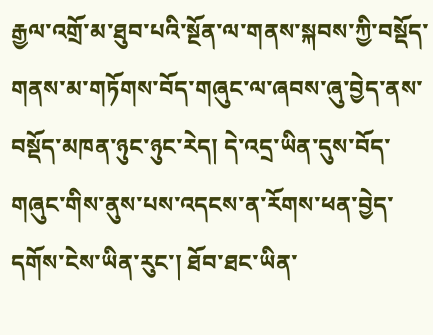རྒྱལ་འགྲོ་མ་ཐུབ་པའི་སྔོན་ལ་གནས་སྐབས་ཀྱི་བསྡོད་གནས་མ་གཏོགས་བོད་གཞུང་ལ་ཞབས་ཞུ་བྱེད་ནས་བསྡོད་མཁན་ཉུང་ཉུང་རེད། དེ་འདྲ་ཡིན་དུས་བོད་གཞུང་གིས་ནུས་པས་འདངས་ན་རོགས་ཕན་བྱེད་དགོས་ངེས་ཡིན་རུང་། ཐོབ་ཐང་ཡིན་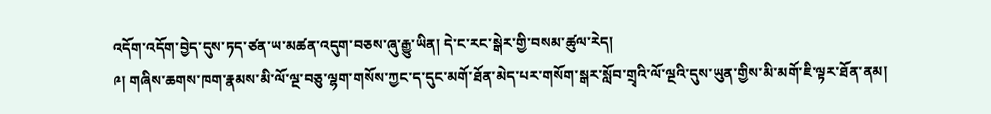འདོག་འདོག་བྱེད་དུས་ཏད་ཙན་ཡ་མཚན་འདུག་བཅས་ཞུ་རྒྱུ་ཡིན། དེ་ང་རང་སྒེར་གྱི་བསམ་ཚུལ་རེད།
༩། གཞིས་ཆགས་ཁག་རྣམས་མི་ལོ་ལྔ་བཅུ་ལྷག་གསོས་ཀྱང་ད་དུང་མགོ་ཐོན་མེད་པར་གསོག་སྒར་སློབ་གྲྭའི་ལོ་ལྔའི་དུས་ཡུན་གྱིས་མི་མགོ་ཇི་ལྟར་ཐོན་ནམ།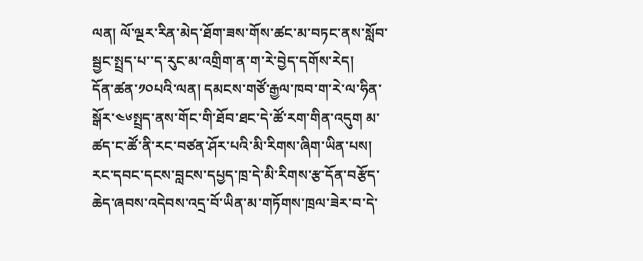ལན། ལོ་ལྔར་རིན་མེད་ཐོག་ཟས་གོས་ཚང་མ་བཏང་ནས་སློབ་སྦྱང་སྤྲད་པ་་ད་རུང་མ་འགྲིག་ན་ག་རེ་བྱེད་དགོས་རེད།
དོན་ཚན་༡༠པའི་ལན། དམངས་གཙོ་རྒྱལ་ཁབ་ག་རེ་ལ་ཧིན་སྒོར་༤༦སྤྲད་ནས་གོང་གི་ཐོབ་ཐང་དེ་ཚོ་རག་གིན་འདུག མ་ཚད་ང་ཚོ་ནི་རང་བཙན་ཤོར་པའི་མི་རིགས་ཞིག་ཡིན་པས། རང་དབང་དངས་བླངས་དཔྱད་ཁྲ་དེ་མི་རིགས་རྩ་དོན་བརྩོད་ཆེད་ཞབས་འདེབས་འདྲ་བོ་ཡིན་མ་གཏོགས་ཁྲལ་ཟེར་བ་དེ་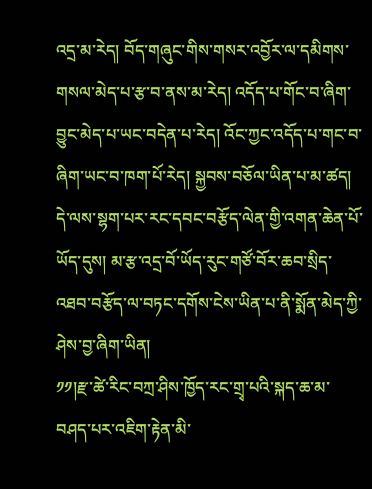འདྲ་མ་རེད། བོད་གཞུང་གིས་གསར་འབྱོར་ལ་དམིགས་གསལ་མེད་པ་རྩ་བ་ནས་མ་རེད། འདོད་པ་གོང་བ་ཞིག་བྱུང་མེད་པ་ཡང་བདེན་པ་རེད། འོང་ཀྱང་འདོད་པ་གང་བ་ཞིག་ཡང་བ་ཁག་པོ་རེད། སྐྱབས་བཅོལ་ཡིན་པ་མ་ཚད། དེ་ལས་སྷག་པར་རང་དབང་བརྩོད་ལེན་གྱི་འགན་ཆེན་པོ་ཡོད་དུས། མ་རྩ་འདྲ་བོ་ཡོད་རུང་གཙོ་བོར་ཆབ་སྲིད་འཐབ་བརྩོད་ལ་བཏང་དགོས་ངེས་ཡིན་པ་ནི་སྨོན་མེད་ཀྱི་ཤེས་བྱ་ཞིག་ཡིན།
༡༡།རྫ་ཚེ་རིང་བཀྲ་ཤིས་ཁྱོད་རང་གྲྭ་པའི་སྐད་ཆ་མ་བཤད་པར་འཇིག་རྟེན་མི་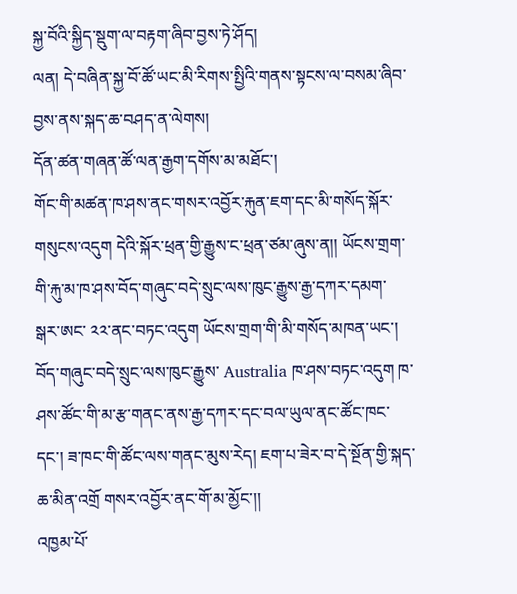སྐྱ་བོའི་སྐྱིད་སྡུག་ལ་བརྟག་ཞིབ་བྱས་ཏེ་ཤོད།
ལན། དེ་བཞིན་སྐྱ་བོ་ཚོ་ཡང་མི་རིགས་སྤྱིའི་གནས་སྟངས་ལ་བསམ་ཞིབ་བྱས་ནས་སྐད་ཆ་བཤད་ན་ལེགས།
དོན་ཚན་གཞན་ཚོ་ལན་རྒྱག་དགོས་མ་མཐོང་།
གོང་གི་མཚན་ཁ་ཤས་ནང་གསར་འབྱོར་རྐུན་ཇག་དང་མི་གསོད་སྐོར་གསུངས་འདུག དེའི་སྐོར་ཕྲན་གྱི་རྒྱུས་ང་ཕྲན་ཙམ་ཞུས་ན།། ཡོངས་གྲག་གི་རྐུ་མ་ཁ་ཤས་བོད་གཞུང་བདེ་སྲུང་ལས་ཁུང་རྒྱུས་རྒྱ་དཀར་དམག་སྒར་ཨང་ ༢༢་ནང་བཏང་འདུག ཡོངས་གྲག་གི་མི་གསོད་མཁན་ཡང་། བོད་གཞུང་བདེ་སྲུང་ལས་ཁུང་རྒྱུས་ Australia ཁ་ཤས་བཏང་འདུག ཁ་ཤས་ཚོང་གི་མ་རྩ་གནང་ནས་རྒྱ་དཀར་དང་བལ་ཡུལ་ནང་ཚོང་ཁང་དང་། ཟ་ཁང་གི་ཚོང་ལས་གནང་མུས་རེད། ཇག་པ་ཟེར་བ་དེ་སྔོན་གྱི་སྐད་ཆ་མིན་འགྲོ གསར་འབྱོར་ནང་གོ་མ་མྱོང་།།
འཁྱམ་པོ་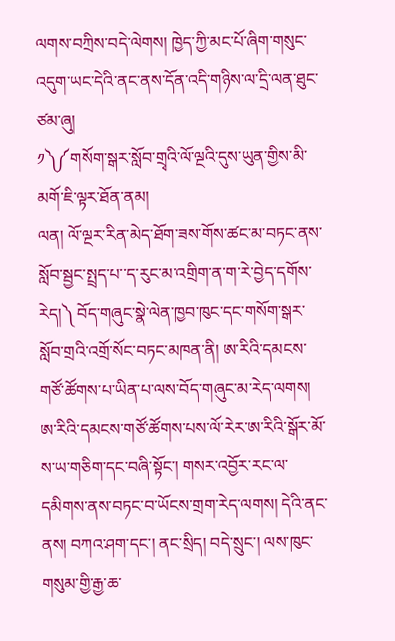ལགས་བཀྲིས་བདེ་ལེགས། ཁྱེད་ཀྱི་མང་པོ་ཞིག་གསུང་འདུག་ཡང་དེའི་ནང་ནས་དོན་འདི་གཉིས་ལ་དྲི་ལན་ཐུང་ཙམ་ཞུ།
༡༽༼གསོག་སྒར་སློབ་གྲྭའི་ལོ་ལྔའི་དུས་ཡུན་གྱིས་མི་མགོ་ཇི་ལྟར་ཐོན་ནམ།
ལན། ལོ་ལྔར་རིན་མེད་ཐོག་ཟས་གོས་ཚང་མ་བཏང་ནས་སློབ་སྦྱང་སྤྲད་པ་་ད་རུང་མ་འགྲིག་ན་ག་རེ་བྱེད་དགོས་རེད།༽ བོད་གཞུང་སྣེ་ལེན་ཁྱབ་ཁུང་དང་གསོག་སྒར་སློབ་གྲའི་འགྲོ་སོང་བཏང་མཁན་ནི། ཨ་རིའི་དམངས་གཙོ་ཚོགས་པ་ཡིན་པ་ལས་བོད་གཞུང་མ་རེད་ལགས། ཨ་རིའི་དམངས་གཙོ་ཚོགས་པས་ལོ་རེར་ཨ་རིའི་སྒོར་མོ་ས་ཡ་གཅིག་དང་བཞི་སྟོང་། གསར་འབྱོར་རང་ལ་དམིགས་ནས་བཏང་བ་ཡོངས་གྲག་རེད་ལགས། དེའི་ནང་ནས། བཀའ་ཤག་དང་། ནང་སྲིད། བདེ་སྲུང་། ལས་ཁུང་གསུམ་གྱི་རྒྱ་ཆ་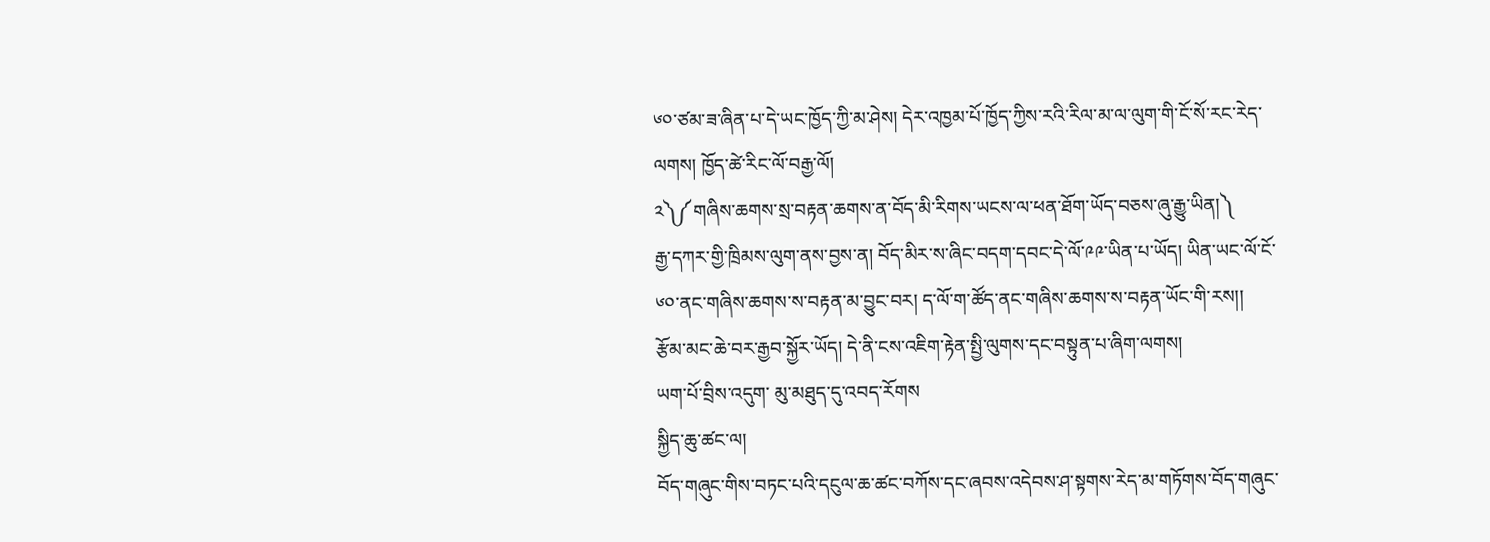༦༠་ཙམ་ཟ་ཞིན་པ་དེ་ཡང་ཁྱོད་ཀྱི་མ་ཤེས། དེར་འཁྱམ་པོ་ཁྱོད་ཀྱིས་རའི་རིལ་མ་ལ་ལུག་གི་ངོ་སོ་རང་རེད་ལགས། ཁྱོད་ཚེ་རིང་ལོ་བརྒྱ་ལོ།
༢༽༼གཞིས་ཆགས་སྲ་བརྟན་ཆགས་ན་བོད་མི་རིགས་ཡངས་ལ་ཕན་ཐོག་ཡོད་བཅས་ཞུ་རྒྱུ་ཡིན།༽
རྒྱ་དཀར་གྱི་ཁྲིམས་ལུག་ནས་བྱས་ན། བོད་མིར་ས་ཞིང་བདག་དབང་དེ་ལོ་༩༩་ཡིན་པ་ཡོད། ཡིན་ཡང་ལོ་ངོ་༦༠་ནང་གཞིས་ཆགས་ས་བརྟན་མ་བྱུང་བར། ད་ལོ་ག་ཚོད་ནང་གཞིས་ཆགས་ས་བརྟན་ཡོང་གི་རས།།
རྩོམ་མང་ཆེ་བར་རྒྱབ་སྐྱོར་ཡོད། དེ་ནི་ངས་འཇིག་རྟེན་སྤྱི་ལུགས་དང་བསྟུན་པ་ཞིག་ལགས།
ཡག་པོ་བྲིས་འདུག་ མུ་མཐུད་དུ་འབད་རོགས
སྐྱིད་ཆུ་ཚང་ལ།
བོད་གཞུང་གིས་བཏང་པའི་དངུལ་ཆ་ཚང་བཀོས་དང་ཞབས་འདེབས་ཤ་སྟགས་རེད་མ་གཏོགས་བོད་གཞུང་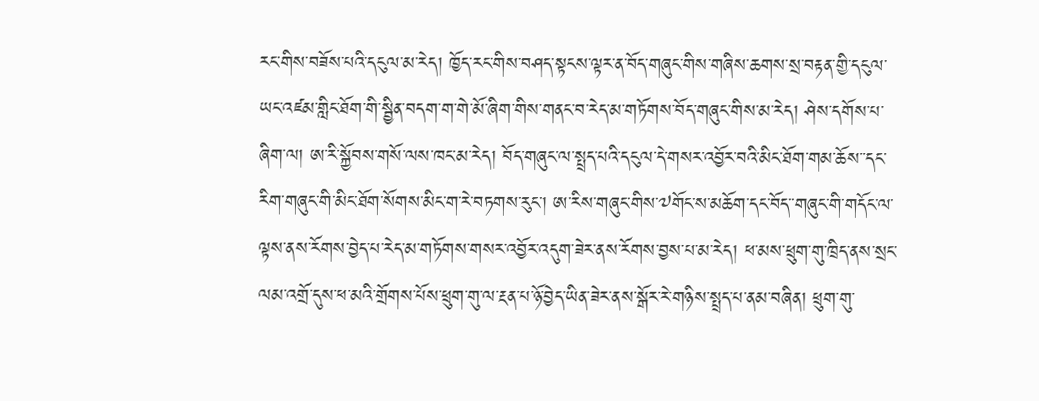རང་གིས་བཟོས་པའི་དངུལ་མ་རེད། ཁྱོད་རང་གིས་བཤད་སྟངས་ལྟར་ན་བོད་གཞུང་གིས་གཞིས་ཆགས་སྲ་བརྟན་གྱི་དངུལ་ཡང་འཛམ་གླིང་ཐོག་གི་སྦྱིན་བདག་ག་གེ་མོ་ཞིག་གིས་གནང་བ་རེད་མ་གཏོགས་བོད་གཞུང་གིས་མ་རེད། ཤེས་དགོས་པ་ཞིག་ལ། ཨ་རི་སྐྱོབས་གསོ་ལས་ཁང་མ་རེད། བོད་གཞུང་ལ་སྤྲད་པའི་དངུལ་དེ་གསར་འབྱོར་བའི་མིང་ཐོག་གམ་ཆོས་་དང་རིག་གཞུང་གི་མིང་ཐོག་སོགས་མིང་ག་རེ་བཏགས་རུང་། ཨ་རིས་གཞུང་གིས་༧གོང་ས་མཆོག་དང་བོད་་གཞུང་གི་གདོང་ལ་ལྟས་ནས་རོགས་བྱེད་པ་རེད་མ་གཏོགས་གསར་འབྱོར་འདུག་ཟེར་ནས་རོགས་བྱས་པ་མ་རེད། ཕ་མས་ཕྲུག་གུ་ཁྲིད་ནས་སྲང་ལམ་འགྲོ་དུས་ཕ་མའི་གྲོགས་པོས་ཕྲུག་གུ་ལ་རྔན་པ་ཉོ་བྱེད་ཡིན་ཟེར་ནས་སྒོར་རེ་གཉིས་སྤྲད་པ་ནམ་བཞིན། ཕྲུག་གུ་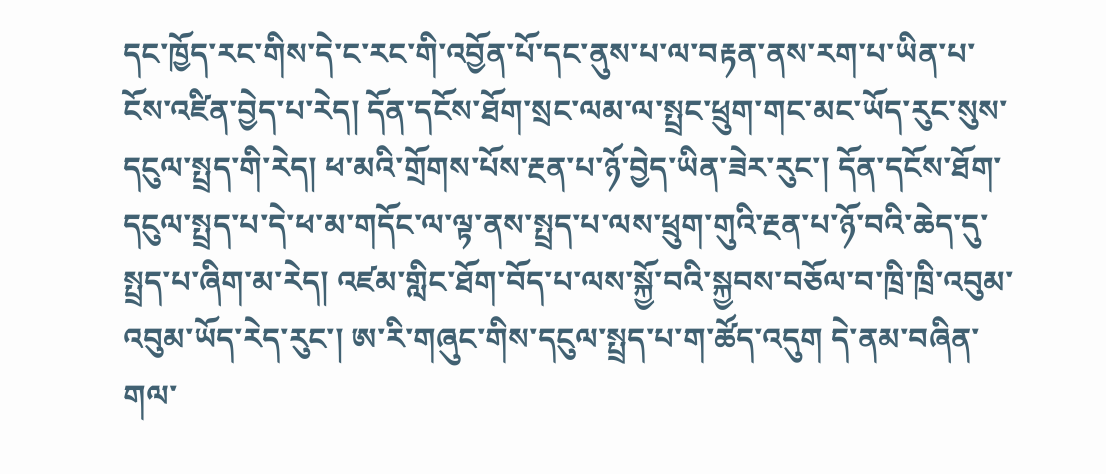དང་ཁྱོད་རང་གིས་དེ་ང་རང་གི་འབྱོན་པོ་དང་ནུས་པ་ལ་བརྟན་ནས་རག་པ་ཡིན་པ་ངོས་འཛིན་བྱེད་པ་རེད། དོན་དངོས་ཐོག་སྲང་ལམ་ལ་སྤྲང་ཕྲུག་གང་མང་ཡོད་རུང་སུས་དངུལ་སྤྲད་གི་རེད། ཕ་མའི་གྲོགས་པོས་རྔན་པ་ཉོ་བྱེད་ཡིན་ཟེར་རུང་། དོན་དངོས་ཐོག་དངུལ་སྤྲད་པ་དེ་ཕ་མ་གདོང་ལ་ལྟ་ནས་སྤྲད་པ་ལས་ཕྲུག་གུའི་རྔན་པ་ཉོ་བའི་ཆེད་དུ་སྤྲད་པ་ཞིག་མ་རེད། འཛམ་གླིང་ཐོག་བོད་པ་ལས་སྐྱོ་བའི་སྐྱབས་བཅོལ་བ་ཁྲི་ཁྲི་འབུམ་འབུམ་ཡོད་རེད་རུང་། ཨ་རི་གཞུང་གིས་དངུལ་སྤྲད་པ་ག་ཚོད་འདུག དེ་ནམ་བཞིན་གལ་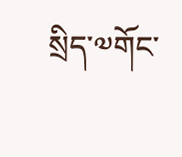སྲིད་༧གོང་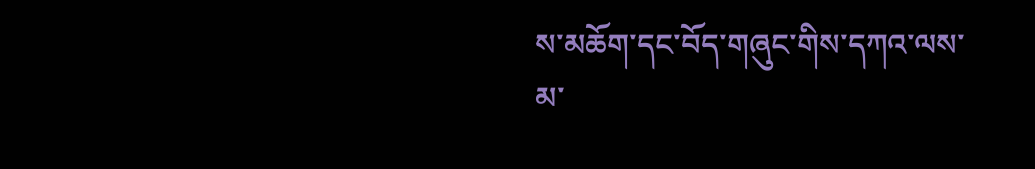ས་མཆོག་དང་བོད་གཞུང་གིས་དཀའ་ལས་མ་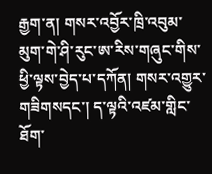རྒྱག་ན། གསར་འབྱོར་ཁྲི་འབུམ་མུག་གེ་ཤི་རུང་ཨ་རིས་གཞུང་གིས་ཕྱི་ལྟས་བྱེད་པ་དཀོན། གསར་འགྱུར་གཟིགསདང་། ད་ལྟའི་འཛམ་གླིང་ཐོག་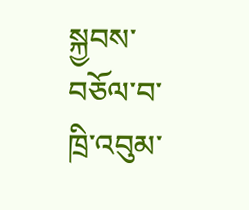སྐྱབས་བཅོལ་བ་ཁྲི་འབུམ་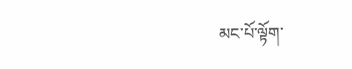མང་པོ་ལྟོག་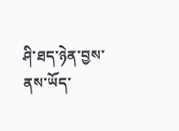ཤི་ཐད་ཉེན་བྱས་ནས་ཡོད་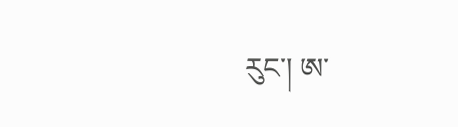རུང་། ཨ་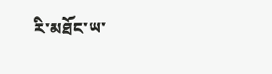རི་མཐོང་ཡ་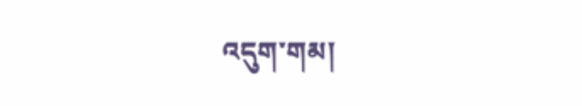འདུག་གམ།